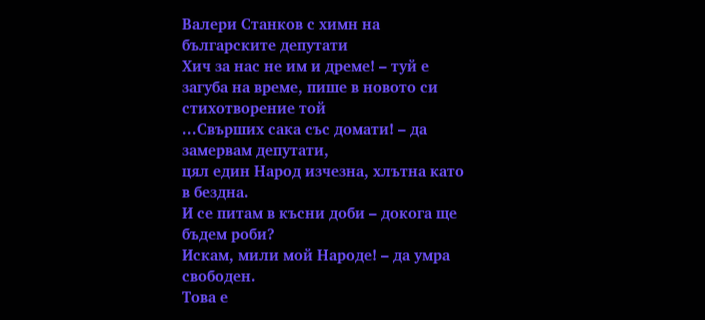Валери Станков с химн на българските депутати
Хич за нас не им и дреме! – туй е загуба на време, пише в новото си стихотворение той
...Свърших сака със домати! – да замервам депутати,
цял един Народ изчезна, хлътна като в бездна.
И се питам в късни доби – докога ще бъдем роби?
Искам, мили мой Народе! – да умра свободен.
Това е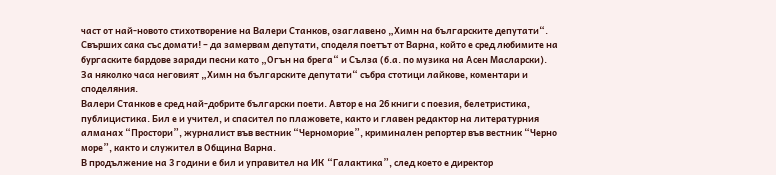част от най-новото стихотворение на Валери Станков, озаглавено „Химн на българските депутати“.
Свърших сака със домати! – да замервам депутати, споделя поетът от Варна, който е сред любимите на бургаските бардове заради песни като „Огън на брега“ и Сълза (б.а. по музика на Асен Масларски).
За няколко часа неговият „Химн на българските депутати“ събра стотици лайкове, коментари и споделяния.
Валери Станков е сред най-добрите български поети. Автор е на 26 книги с поезия, белетристика, публицистика. Бил е и учител, и спасител по плажовете, както и главен редактор на литературния алманах “Простори”, журналист във вестник “Черноморие”, криминален репортер във вестник “Черно море”, както и служител в Община Варна.
В продължение на 3 години е бил и управител на ИК “Галактика”, след което е директор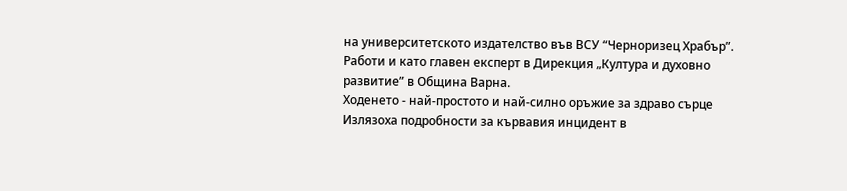на университетското издателство във ВСУ “Черноризец Храбър”. Работи и като главен експерт в Дирекция „Култура и духовно развитие” в Община Варна.
Ходенето - най-простото и най-силно оръжие за здраво сърце
Излязоха подробности за кървавия инцидент в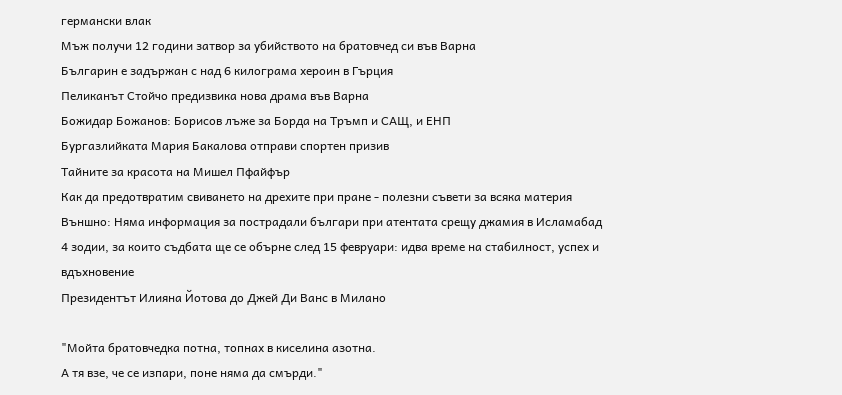германски влак
Мъж получи 12 години затвор за убийството на братовчед си във Варна
Българин е задържан с над 6 килограма хероин в Гърция
Пеликанът Стойчо предизвика нова драма във Варна
Божидар Божанов: Борисов лъже за Борда на Тръмп и САЩ, и ЕНП
Бургазлийката Мария Бакалова отправи спортен призив
Тайните за красота на Мишел Пфайфър
Как да предотвратим свиването на дрехите при пране - полезни съвети за всяка материя
Външно: Няма информация за пострадали българи при атентата срещу джамия в Исламабад
4 зодии, за които съдбата ще се обърне след 15 февруари: идва време на стабилност, успех и вдъхновение
Президентът Илияна Йотова до Джей Ди Ванс в Милано

"Мойта братовчедка потна, топнах в киселина азотна.
А тя взе, че се изпари, поне няма да смърди."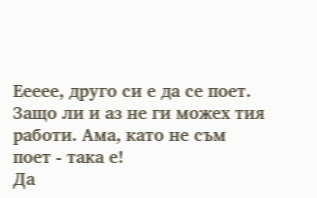Еееее, друго си е да се поет. Защо ли и аз не ги можех тия работи. Ама, като не съм поет - така е!
Да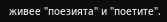живее "поезията" и "поетите".